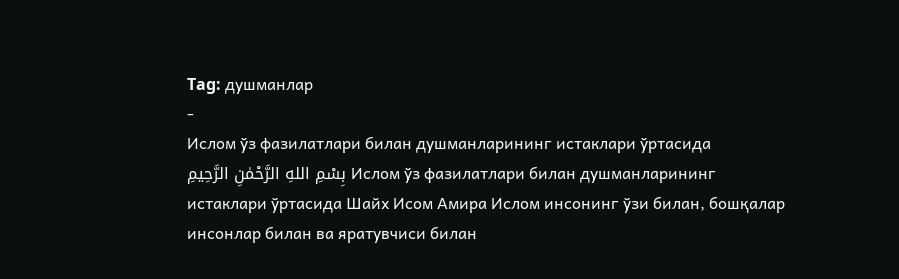Tag: душманлар
-
Ислом ўз фазилатлари билан душманларининг истаклари ўртасида
بِسْمِ اللهِ الرَّحْمٰنِ الرَّحِيمِ Ислом ўз фазилатлари билан душманларининг истаклари ўртасида Шайх Исом Амира Ислом инсонинг ўзи билан, бошқалар инсонлар билан ва яратувчиси билан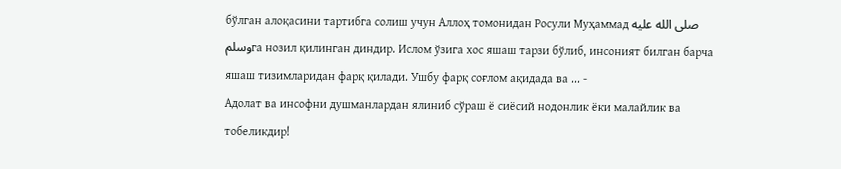бўлган алоқасини тартибга солиш учун Аллоҳ томонидан Росули Муҳаммад صلى الله عليه وسلمга нозил қилинган диндир. Ислом ўзига хос яшаш тарзи бўлиб, инсоният билган барча яшаш тизимларидан фарқ қилади. Ушбу фарқ соғлом ақидада ва ... -
Адолат ва инсофни душманлардан ялиниб сўраш ё сиёсий нодонлик ёки малайлик ва тобеликдир!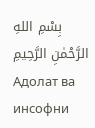بِسْمِ اللهِ الرَّحْمٰنِ الرَّحِيمِ Адолат ва инсофни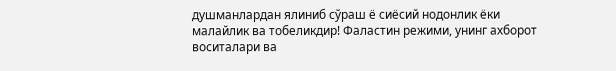душманлардан ялиниб сўраш ё сиёсий нодонлик ёки малайлик ва тобеликдир! Фаластин режими, унинг ахборот воситалари ва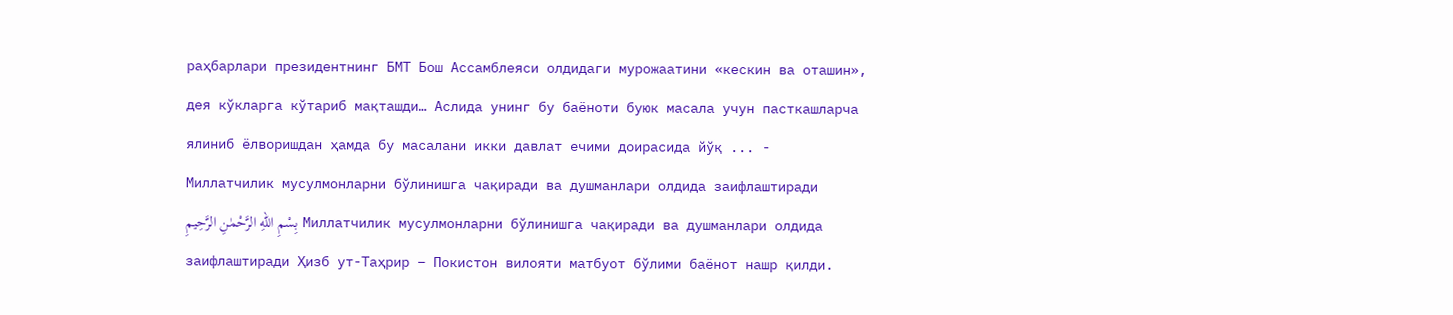раҳбарлари президентнинг БМТ Бош Ассамблеяси олдидаги мурожаатини «кескин ва оташин», дея кўкларга кўтариб мақташди… Аслида унинг бу баёноти буюк масала учун пасткашларча ялиниб ёлворишдан ҳамда бу масалани икки давлат ечими доирасида йўқ ... -
Миллатчилик мусулмонларни бўлинишга чақиради ва душманлари олдида заифлаштиради
بِسْمِ اللهِ الرَّحْمٰنِ الرَّحِيمِ Миллатчилик мусулмонларни бўлинишга чақиради ва душманлари олдида заифлаштиради Ҳизб ут-Таҳрир – Покистон вилояти матбуот бўлими баёнот нашр қилди.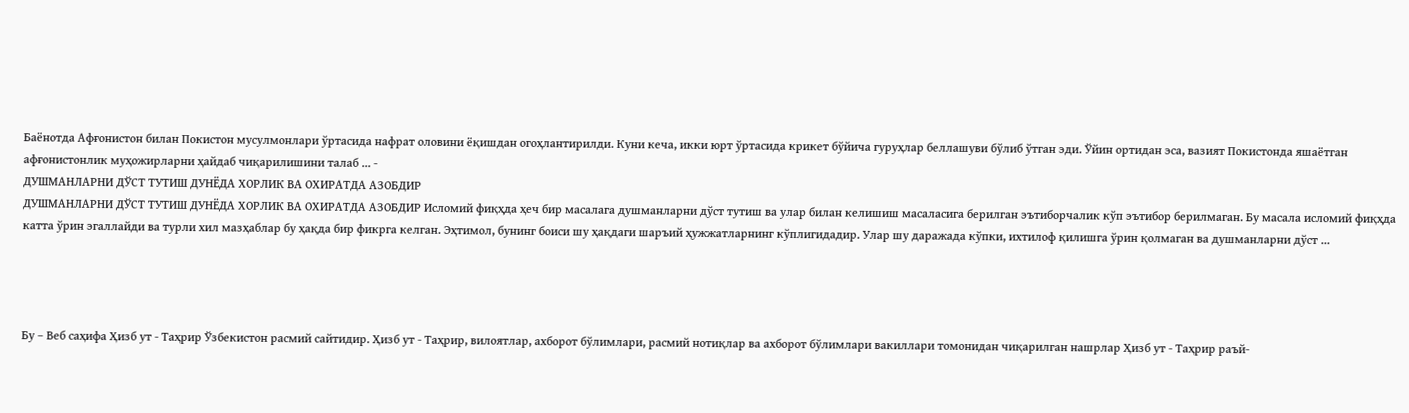Баёнотда Афғонистон билан Покистон мусулмонлари ўртасида нафрат оловини ёқишдан огоҳлантирилди. Куни кеча, икки юрт ўртасида крикет бўйича гуруҳлар беллашуви бўлиб ўтган эди. Ўйин ортидан эса, вазият Покистонда яшаётган афғонистонлик муҳожирларни ҳайдаб чиқарилишини талаб ... -
ДУШМАНЛАРНИ ДЎСТ ТУТИШ ДУНЁДА ХОРЛИК ВА ОХИРАТДА АЗОБДИР
ДУШМАНЛАРНИ ДЎСТ ТУТИШ ДУНЁДА ХОРЛИК ВА ОХИРАТДА АЗОБДИР Исломий фиқҳда ҳеч бир масалага душманларни дўст тутиш ва улар билан келишиш масаласига берилган эътиборчалик кўп эътибор берилмаган. Бу масала исломий фиқҳда катта ўрин эгаллайди ва турли хил мазҳаблар бу ҳақда бир фикрга келган. Эҳтимол, бунинг боиси шу ҳақдаги шаръий ҳужжатларнинг кўплигидадир. Улар шу даражада кўпки, ихтилоф қилишга ўрин қолмаган ва душманларни дўст ...




Бу – Веб саҳифа Ҳизб ут - Таҳрир Ўзбекистон расмий сайтидир. Ҳизб ут - Таҳрир, вилоятлар, ахборот бўлимлари, расмий нотиқлар ва ахборот бўлимлари вакиллари томонидан чиқарилган нашрлар Ҳизб ут - Таҳрир раъй-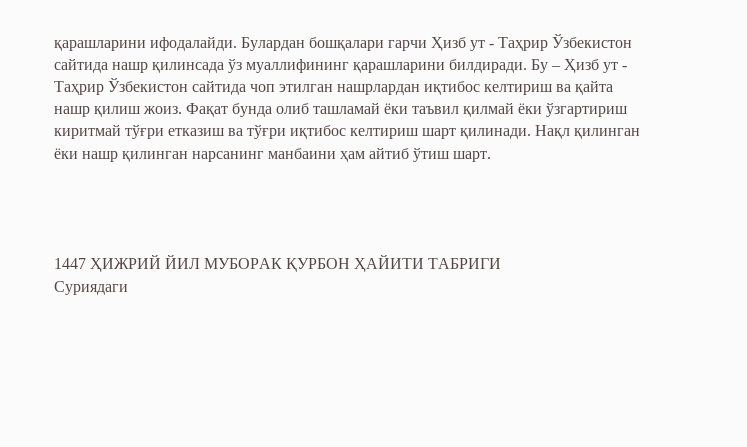қарашларини ифодалайди. Булардан бошқалари гарчи Ҳизб ут - Таҳрир Ўзбекистон сайтида нашр қилинсада ўз муаллифининг қарашларини билдиради. Бу – Ҳизб ут - Таҳрир Ўзбекистон сайтида чоп этилган нашрлардан иқтибос келтириш ва қайта нашр қилиш жоиз. Фақат бунда олиб ташламай ёки таъвил қилмай ёки ўзгартириш киритмай тўғри етказиш ва тўғри иқтибос келтириш шарт қилинади. Нақл қилинган ёки нашр қилинган нарсанинг манбаини ҳам айтиб ўтиш шарт.




1447 ҲИЖРИЙ ЙИЛ МУБОРАК ҚУРБОН ҲАЙИТИ ТАБРИГИ
Суриядаги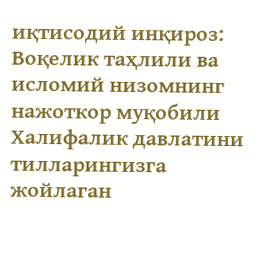иқтисодий инқироз: Воқелик таҳлили ва исломий низомнинг нажоткор муқобили
Халифалик давлатини тилларингизга жойлаган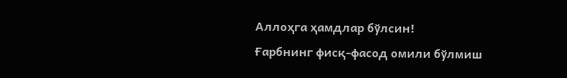Аллоҳга ҳамдлар бўлсин!
Ғарбнинг фисқ-фасод омили бўлмиш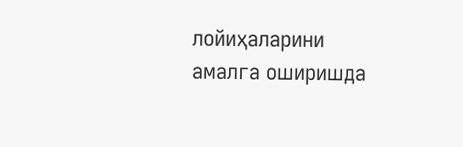лойиҳаларини амалга оширишда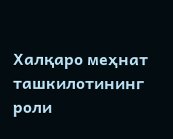Халқаро меҳнат ташкилотининг роли